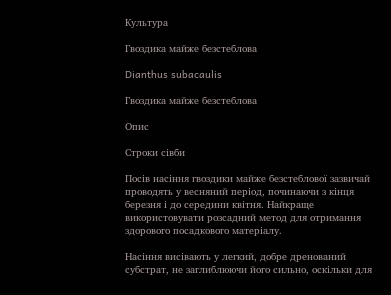Культура

Гвоздика майже безстеблова

Dianthus subacaulis

Гвоздика майже безстеблова

Опис

Строки сівби

Посів насіння гвоздики майже безстеблової зазвичай проводять у весняний період, починаючи з кінця березня і до середини квітня. Найкраще використовувати розсадний метод для отримання здорового посадкового матеріалу.

Насіння висівають у легкий, добре дренований субстрат, не заглиблюючи його сильно, оскільки для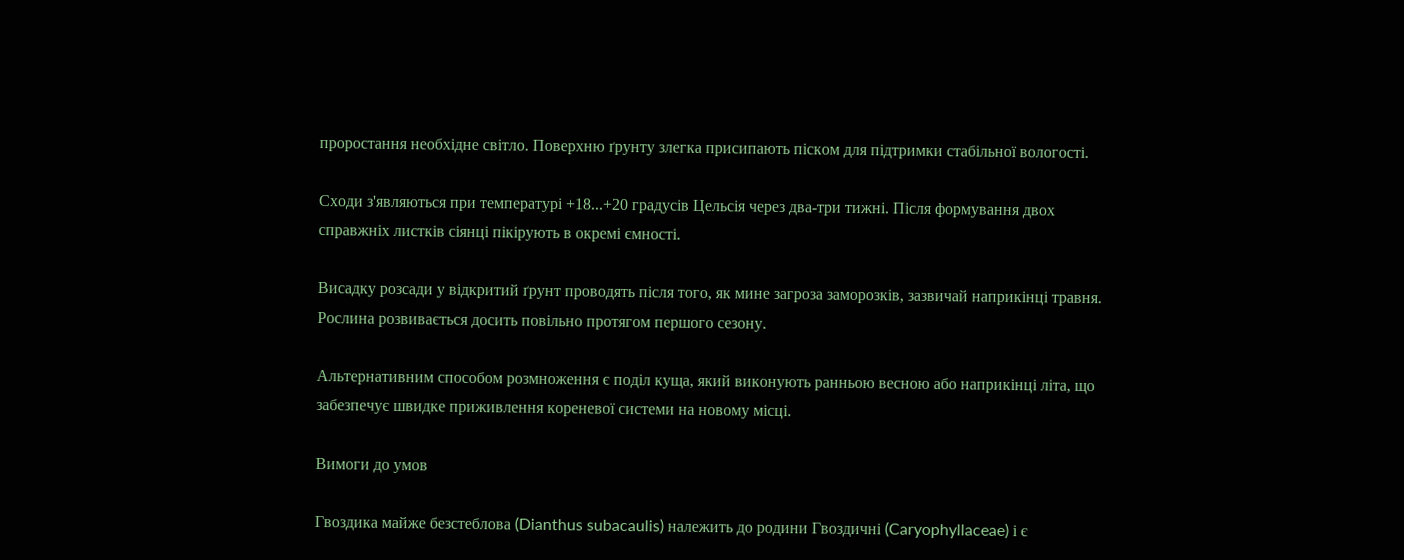проростання необхідне світло. Поверхню ґрунту злегка присипають піском для підтримки стабільної вологості.

Сходи з'являються при температурі +18...+20 градусів Цельсія через два-три тижні. Після формування двох справжніх листків сіянці пікірують в окремі ємності.

Висадку розсади у відкритий ґрунт проводять після того, як мине загроза заморозків, зазвичай наприкінці травня. Рослина розвивається досить повільно протягом першого сезону.

Альтернативним способом розмноження є поділ куща, який виконують ранньою весною або наприкінці літа, що забезпечує швидке приживлення кореневої системи на новому місці.

Вимоги до умов

Гвоздика майже безстеблова (Dianthus subacaulis) належить до родини Гвоздичні (Caryophyllaceae) і є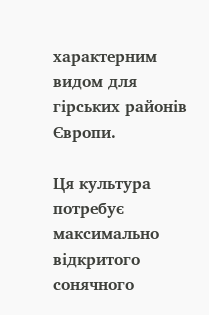характерним видом для гірських районів Європи.

Ця культура потребує максимально відкритого сонячного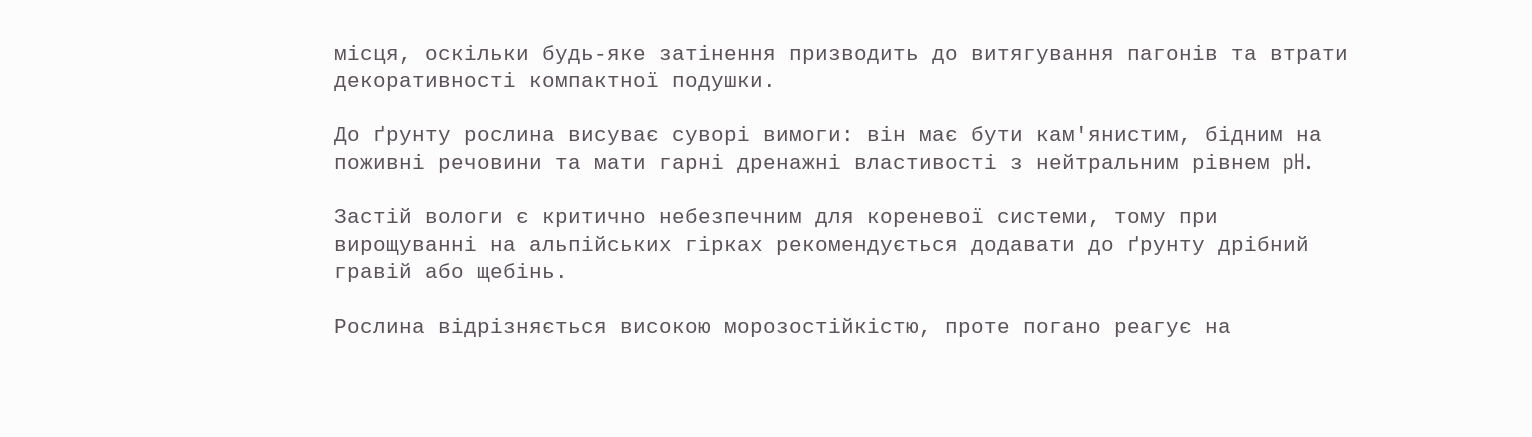місця, оскільки будь-яке затінення призводить до витягування пагонів та втрати декоративності компактної подушки.

До ґрунту рослина висуває суворі вимоги: він має бути кам'янистим, бідним на поживні речовини та мати гарні дренажні властивості з нейтральним рівнем pH.

Застій вологи є критично небезпечним для кореневої системи, тому при вирощуванні на альпійських гірках рекомендується додавати до ґрунту дрібний гравій або щебінь.

Рослина відрізняється високою морозостійкістю, проте погано реагує на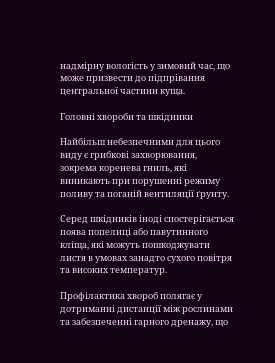надмірну вологість у зимовий час, що може призвести до підпрівання центральної частини куща.

Головні хвороби та шкідники

Найбільш небезпечними для цього виду є грибкові захворювання, зокрема коренева гниль, які виникають при порушенні режиму поливу та поганій вентиляції ґрунту.

Серед шкідників іноді спостерігається поява попелиці або павутинного кліща, які можуть пошкоджувати листя в умовах занадто сухого повітря та високих температур.

Профілактика хвороб полягає у дотриманні дистанції між рослинами та забезпеченні гарного дренажу, що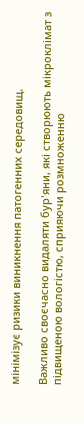мінімізує ризики виникнення патогенних середовищ.

Важливо своєчасно видаляти бур'яни, які створюють мікроклімат з підвищеною вологістю, сприяючи розмноженню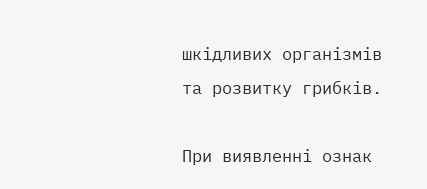шкідливих організмів та розвитку грибків.

При виявленні ознак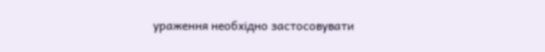ураження необхідно застосовувати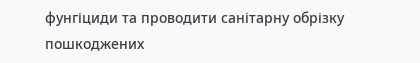фунгіциди та проводити санітарну обрізку пошкоджених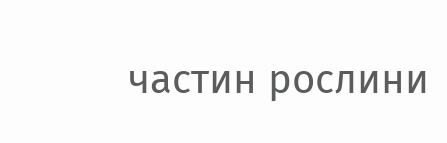частин рослини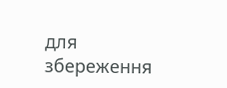для збереження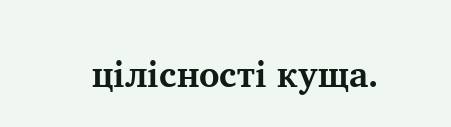цілісності куща.